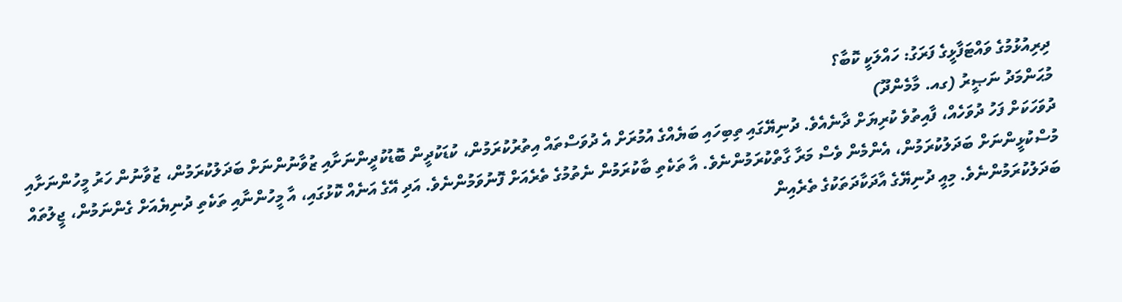ދިރިއުޅުމުގެ ވައްޓަފާޅީގެ ފަރަގު: ހައްލަކީ ކޮބާ؟
މުޙަންމަދު ނަޞީރު (ގއ. މާމެންދޫ)
ދުވަހަކަށް ފަހު ދުވަހެއް، ފާއިތުވެ ކުރިޔަށް ދާނެއެވެ. ދުނިޔޭގައި ތިބިހައި ބަޔެއްގެ އުމުރަށް އެ ދުވަސްތައް އިތުރުކުރަމުން، ކުޑަކުދީން ބޮޑުކުދީންނަށާއި ޒުވާނުންނަށް ބަދަލުކުރަމުން، ޒުވާނުން ހަރު މީހުންނަށާއި މުސްކުޅީންނަށް ބަދަލުކުރަމުން، އެންމެން ވެސް މަރާ ގާތްކުރަމުންނެވެ. އާ ތަކެތި ބާކުރަމުން ނެތުމުގެ ތެރެއަށް ފޮނުވަމުންނެވެ. އަދި އޭގެ އަނެއް ކޮޅުގައި، އާ މީހުންނާއި ތަކެތި ދުނިޔެއަށް ގެންނަމުން، ޖީލުތައް ބަދަލުކުރަމުންނެވެ. މިއީ ދުނިޔޭގެ އާދަކާދަތަކުގެ ތެރެއިން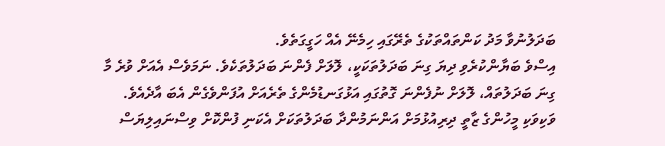ބަދަލުނުވާ މަދު ކަންތައްތަކުގެ ތެރޭގައި ހިމެނޭ އެއް ހަގީގަތެވެ.
އިސްވެ ބަޔާންކުރެވި ދިޔަ ގިނަ ބަދަލުތަކަކީ، ލޮލަށް ފެންނަ ބަދަލުތަކެވެ. ނަމަވެސް އެއަށް ވުރެ މާ ގިނަ ބަދަލުތައް، ލޮލަށް ނުފެންނަ ގޮތުގައި އަޅުގަނޑުމެންގެ ތެރެއަށް އުފަންވެގެން އެބަ އާދެއެވެ. ވަކިވަކި މީހުންގެ ޒާތީ ދިރިއުޅުމަށް އަންނަމުންދާ ބަދަލުތަކަށް އެކަނި ފުންކޮށް ވިސްނައިލިޔަސް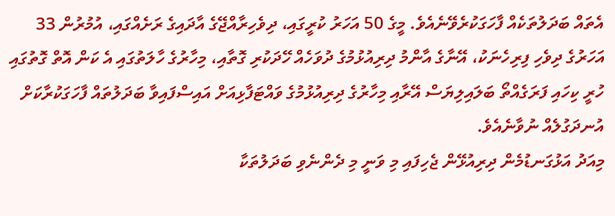އެތައް ބަދަލުތަކެއް ފާހަގަކުރެވޭނެއެވެ. މީގެ 50 އަހަރު ކުރީގައި، ދިވެހިރާއްޖޭގެ އާދައިގެ ރަށެއްގައި، އުމުރުން 33 އަހަރުގެ ދިވެހި ފިރިހެނަކު، އޭނާގެ އާންމު ދިރިއުޅުމުގެ ދުވަހެއް ހޭދަކުރި ގޮތާއި، މިހާރުގެ ހާލަތުގައި އެ ކަން އޮތް ގޮތުގައި ހުރީ ކިހައި ފަރަގެއްތޯ ބަލައިލިޔަސް އޭރާއި މިހާރުގެ ދިރިއުޅުމުގެ ވައްޓަފާޅިއަށް އައިސްފައިވާ ބަދަލުތައް ފާހަގަކުރާކަށް އުނދަގުލެއް ނުވާނެއެވެ.
މިއަދު އަޅުގަނޑުމެން ދިރިއުޅޭން ޖެހިފައި މި ވަނީ މި ދެންނެވި ބަދަލުތަކާ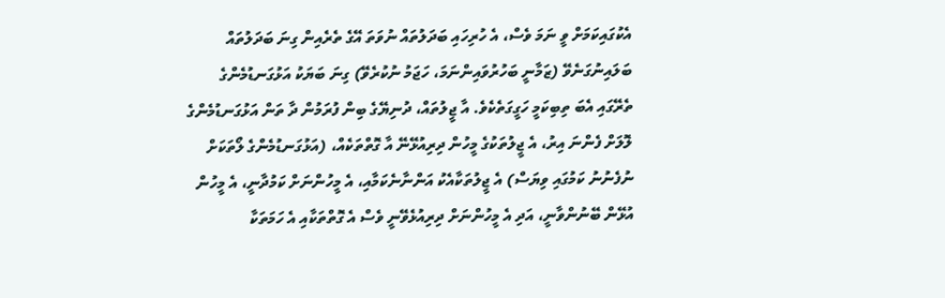އެކުގައިކަމަށް ވީ ނަމަ ވެސް، އެ ހުރިހައި ބަދަލުތައް ނުވަތަ އޭގެ ތެރެއިން ގިނަ ބަދަލުތައް ބަލައިނުގަނެވޭ (ޒަމާނީ ބަހުރުވައިންނަމަ، ހަޖަމު ނުކުރެވޭ) ގިނަ ބަޔަކު އަޅުގަނޑުމެންގެ ތެރޭގައި އެބަ ތިބިކަމީ ހަގީގަތެކެވެ. އާ ޖީލުތައް، ދުނިޔޭގެ ބިން ފުރަމުން ދާ ތަން އަޅުގަނޑުމެންގެ ލޮލަށް ފެންނަ އިރު، އެ ޖީލުތަކުގެ މީހުން ދިރިއުޅޭނޭ އާ ގޮތްތަކެއް، (އަޅުގަނޑުމެންގެ ލޯތަކަށް ނުފެނުނު ކަމުގައި ވިޔަސް) އެ ޖީލުތަކާއެކު އަންނާނެކަމާއި، އެ މީހުންނަށް ކަމުދާނީ، އެ މީހުން އުޅޭން ބޭނުންވާނީ، އަދި އެ މީހުންނަށް ދިރިއުޅެވޭނީ ވެސް އެ ގޮތްތަކާއި އެ ހަމަތަކާ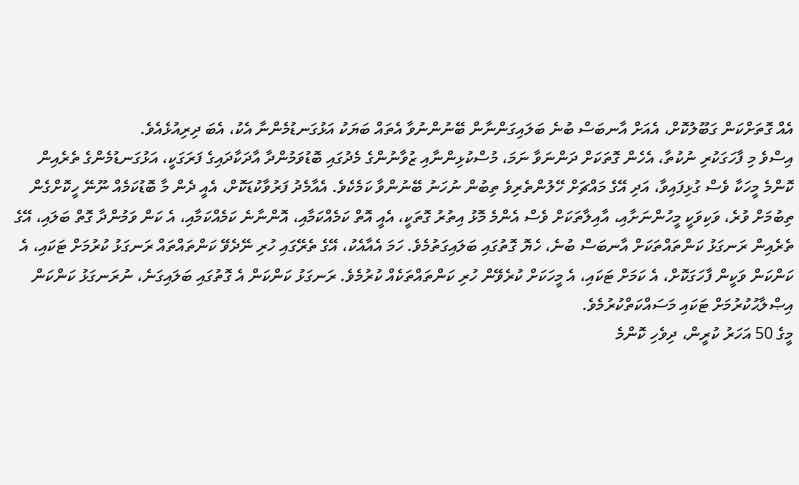އެއް ގޮތަށްކަން ގަބޫލުކޮށް، އެއަށް އާނބަސް ބުނެ ބަލައިގަންނާން ބޭނުންނުވާ އެތައް ބަޔަކު އަޅުގަނޑުމެންނާ އެކު، އެބަ ދިރިއުޅެއެވެ.
އިސްވެ މި ފާހަގަކުރި ނުކުތާ، އެހެން ގޮތަކަށް ދަންނަވާ ނަމަ، މުސްކުޅިންނާއި ޒުވާނުންގެ މެދުގައި ބޮޑުވަމުންދާ އާދަކާދައިގެ ފަރަގަކީ، އަޅުގަނޑުމެންގެ ތެރެއިން ކޮންމެ މީހަކާ ވެސް ގުޅިފައިވާ، އަދި އޭގެ މައްޗަށް ހޭލުންތެރިވެ ތިބުން ނުހަނު ބޭނުންވާ ކަމެކެވެ. އެއާމެދު ފަރުވާކުޑަކޮށް، އެއީ ދެން މާ ބޮޑުކަމެއް ނޫނޭ ހީކޮށްގެން ތިބުމަށް ވުރެ، ވަކިވަކީ މީހުންނަށާއި، އާއިލާތަކަށް ވެސް އެންމެ މޮޅު އިތުރު ގޮތަކީ، އެއީ އޮތް ކަމެއްކަމާއި، އޮންނާނެ ކަމެއްކަމާއި، އެ ކަން ވަމުންދާ ގޮތް ބަލައި، އޭގެ ތެރެއިން ރަނގަޅު ކަންތައްތަކަށް އާނބަސް ބުނެ، ހެޔޮ ގޮތުގައި ބަލައިގަތުމެވެ. ހަމަ އެއާއެކު، އޭގެ ތެރޭގައި ހުރި ނޭދެވޭ ކަންތައްތައް ރަނގަޅު ކުރުމަށް ޓަކައި، އެ ކަންކަން ވަކީން ފާހަގަކޮށް، އެ ކަމަށް ޓަކައި، އެ މީހަކަށް ކުރެވޭން ހުރި ކަންތައްތަކެއް ކުރުމެވެ. ރަނގަޅު ކަންކަން އެ ގޮތުގައި ބަލައިގަނެ، ނުރަނގަޅު ކަންކަން އިޞްލާޙުކުރުމަށް ޓަކައި މަސައްކަތްކުރުމެވެ.
މީގެ 50 އަހަރު ކުރީން، ދިވެހި ކޮންމެ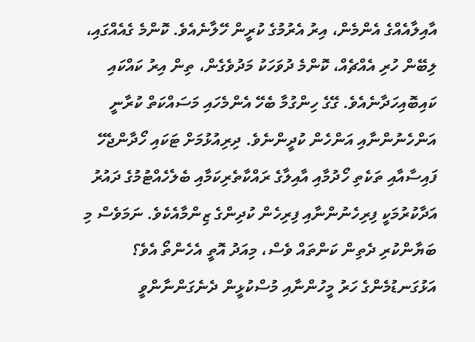އާއިލާއެއްގެ އެންމެން، އިރު އެރުމުގެ ކުރީން ހޭލާނެއެވެ. ކޮންމެ ގެއެއްގައި، ލިބޭން ހުރި އެއްޗެއް، ކޮންމެ ދުވަހަކު މަދުވެގެން، ތިން އިރު ކައްކައި ކައިބޮއިހަދާނެއެވެ. ގޭގެ ހިންގުމާ ބެހޭ އެންމެހައި މަސައްކަތް ކުރާނީ އަންހެނުންނާއި އަންހެން ކުދީންނެވެ. ދިރިއުޅުމަށް ޓަކައި ހޯދާންޖެހޭ ފައިސާއާއި ތަކެތި ހޯދުމާއި އާއިލާގެ ރައްކާތެރިކަމާއި ބެލެހެއްޓުމުގެ ދައުރު އަދާކުރުމަކީ ފިރިހެނުންނާއި ފިރިހެން ކުދިންގެ ޒިންމާއެކެވެ. ނަމަވެސް މި ބަޔާންކުރި ދެތިން ކަންތައް ވެސް، މިއަދު އޮތީ އެހެންތޯ އެވެ؟
އަޅުގަނޑުމެންގެ ހަރު މީހުންނާއި މުސްކުޅީން ދެނެގަންނާންވީ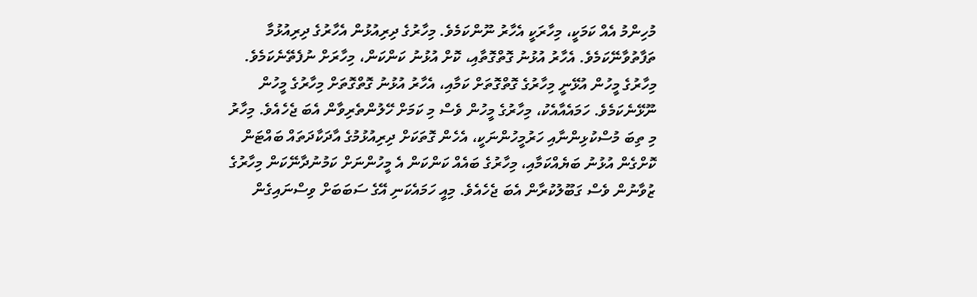މުހިންމު އެއް ކަމަކީ، މިހާރަކީ އެހާރު ނޫންކަމެވެ. މިހާރުގެ ދިރިއުޅުން އެހާރުގެ ދިރިއުޅުމާ ތަފާތުވާނޭކަމެވެ. އެހާރު އުޅުނު ގޮތްގޮތާއި، ކޮށް އުޅުނު ކަންކަން، މިހާރަށް ނުފެތޭނެކަމެވެ. މިހާރުގެ މީހުން އުޅޭނީ މިހާރުގެ ގޮތްގޮތަށް ކަމާއި، އެހާރު އުޅުނު ގޮތްގޮތަށް މިހާރުގެ މީހުން ނޫޅޭނެކަމެވެ. ހަމައެއާއެކު، މިހާރުގެ މީހުން ވެސް މި ކަމަށް ހޭލުންތެރިވާން އެބަ ޖެހެއެވެ. މިހާރު މި ތިބަ މުސްކުޅިންނާއި ހަރުމީހުންނަކީ، އެހެން ގޮތަކަށް ދިރިއުޅުމުގެ އާދަކާދަތައް ބައްޓަން ކޮށްގެން އުޅުނު ބަޔެއްކަމާއި، މިހާރުގެ ބައެއް ކަންކަން އެ މީހުންނަށް ކަމުނުދާނޭކަން މިހާރުގެ ޒުވާނުން ވެސް ގަބޫލުކުރާން އެބަ ޖެހެއެވެ. މިއީ ހަމައެކަނި އޭގެ ސަބަބަށް ވިސްނައިގެން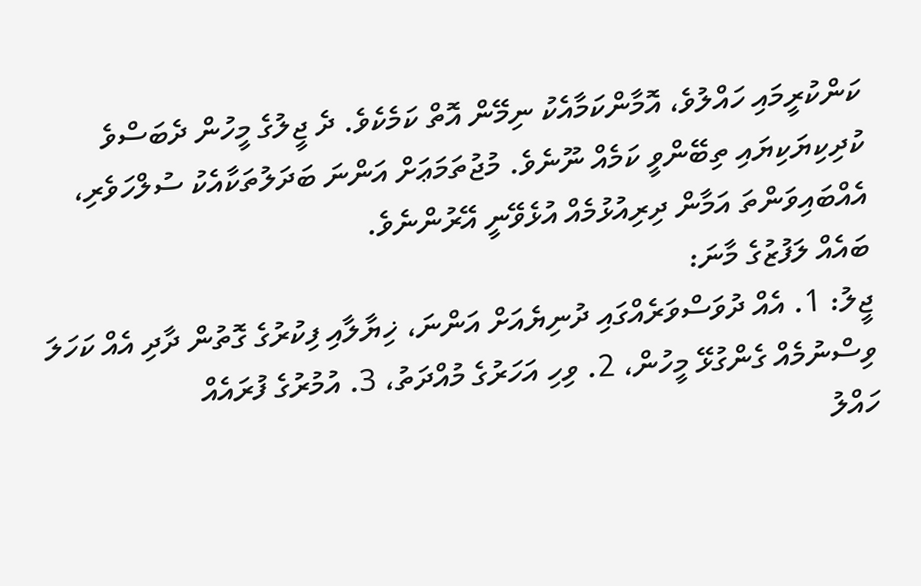ކަންކުރީމައި ހައްލުވެ، އޮމާންކަމާއެކު ނިމޭން އޮތް ކަމެކެވެ. ދެ ޖީލުގެ މީހުން ދެބަސްވެ ކުދިކިޔަކިޔައި ތިބޭންވީ ކަމެއް ނޫނެވެ. މުޖުތަމަޢަށް އަންނަ ބަދަލުތަކާއެކު ސުލްހަވެރި، އެއްބައިވަންތަ އަމާން ދިރިއުޅުމެއް އުޅެވޭނީ އޭރުންނެވެ.
ބައެއް ލަފުޒުގެ މާނަ:
ޖީލު: 1. އެއް ދުވަސްވަރެއްގައި ދުނިޔެއަށް އަންނަ، ޚިޔާލާއި ފިކުރުގެ ގޮތުން ދާދި އެއް ކަހަލަ ވިސްނުމެއް ގެންގުޅޭ މީހުން، 2. ވިހި އަހަރުގެ މުއްދަތު، 3. އުމުރުގެ ފުރައެއް
ހައްލު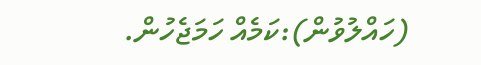(ހައްލުވުން):ކަމެއް ހަމަޖެހުން.